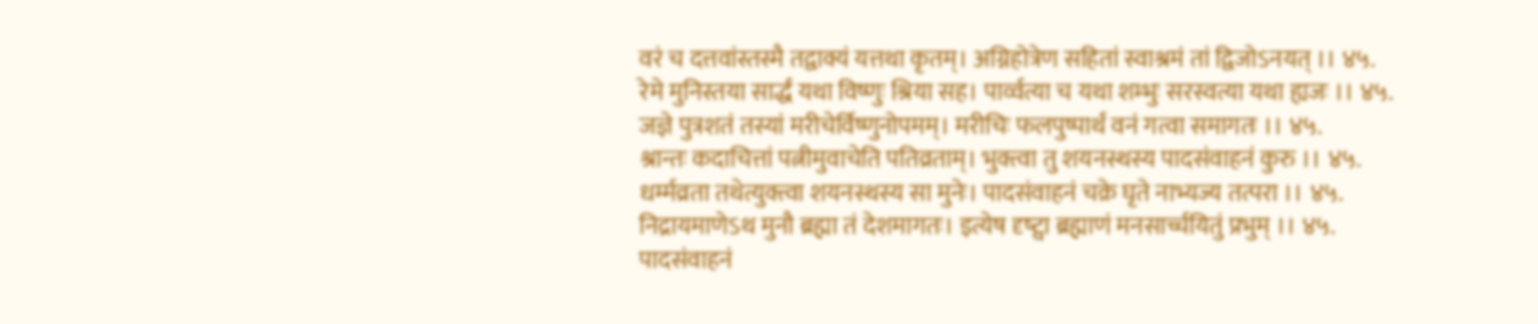वरं च दत्तवांस्तस्मै तद्वाक्यं यत्तथा कृतम्। अग्निहोत्रेण सहितां स्वाश्रमं तां द्विजोऽनयत् ।। ४५.
रेमे मुनिस्तया सार्द्धं यथा विष्णुः श्रिया सह। पार्व्वत्या च यथा शम्भुः सरस्वत्या यथा ह्यजः ।। ४५.
जज्ञे पुत्रशतं तस्यां मरीचेर्विष्णुनोपमम्। मरीचिः फलपुष्पार्थं वनं गत्वा समागतः ।। ४५.
श्रान्तः कदाचित्तां पत्नीमुवाचेति पतिव्रताम्। भुक्त्वा तु शयनस्थस्य पादसंवाहनं कुरु ।। ४५.
धर्म्मव्रता तथेत्युक्त्वा शयनस्थस्य सा मुनेः। पादसंवाहनं चक्रे घृते नाभ्यज्य तत्परा ।। ४५.
निद्रायमाणेऽथ मुनौ ब्रह्मा तं देशमागतः। इत्येष दृष्ट्वा ब्रह्माणं मनसार्च्चयितुं प्रभुम् ।। ४५.
पादसंवाहनं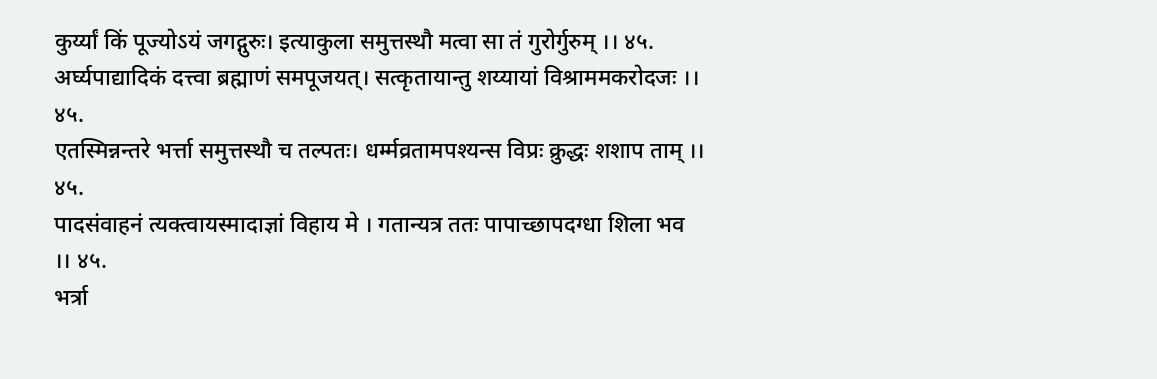कुर्य्यां किं पूज्योऽयं जगद्गुरुः। इत्याकुला समुत्तस्थौ मत्वा सा तं गुरोर्गुरुम् ।। ४५.
अर्घ्यपाद्यादिकं दत्त्वा ब्रह्माणं समपूजयत्। सत्कृतायान्तु शय्यायां विश्राममकरोदजः ।। ४५.
एतस्मिन्नन्तरे भर्त्ता समुत्तस्थौ च तल्पतः। धर्म्मव्रतामपश्यन्स विप्रः क्रुद्धः शशाप ताम् ।। ४५.
पादसंवाहनं त्यक्त्वायस्मादाज्ञां विहाय मे । गतान्यत्र ततः पापाच्छापदग्धा शिला भव ।। ४५.
भर्त्रा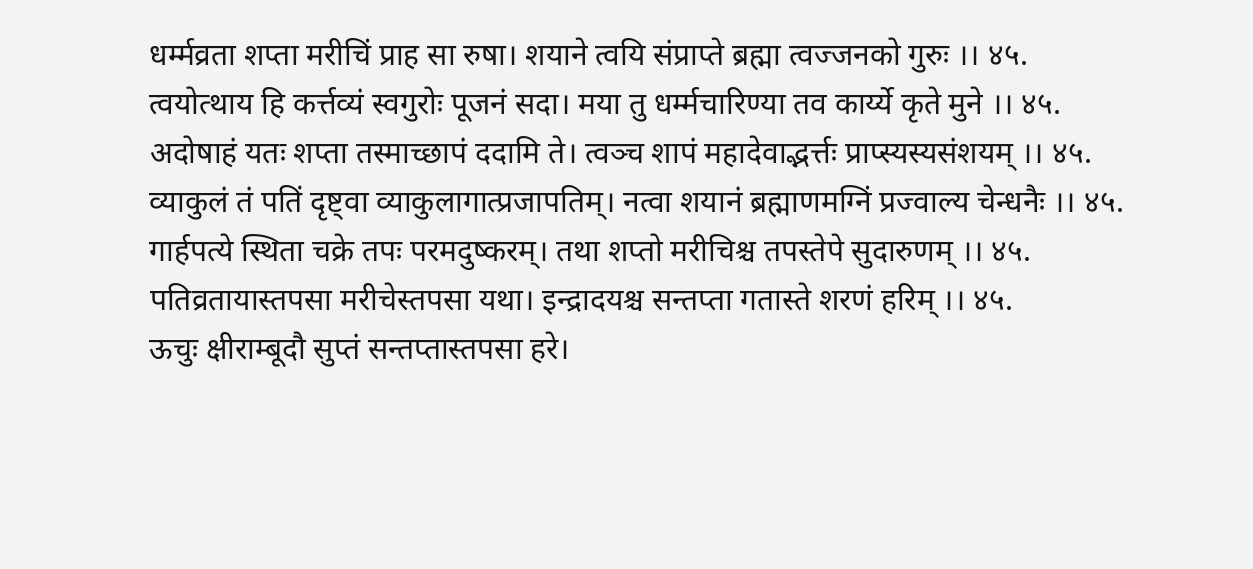धर्म्मव्रता शप्ता मरीचिं प्राह सा रुषा। शयाने त्वयि संप्राप्ते ब्रह्मा त्वज्जनको गुरुः ।। ४५.
त्वयोत्थाय हि कर्त्तव्यं स्वगुरोः पूजनं सदा। मया तु धर्म्मचारिण्या तव कार्य्ये कृते मुने ।। ४५.
अदोषाहं यतः शप्ता तस्माच्छापं ददामि ते। त्वञ्च शापं महादेवाद्भर्त्तः प्राप्स्यस्यसंशयम् ।। ४५.
व्याकुलं तं पतिं दृष्ट्वा व्याकुलागात्प्रजापतिम्। नत्वा शयानं ब्रह्माणमग्निं प्रज्वाल्य चेन्धनैः ।। ४५.
गार्हपत्ये स्थिता चक्रे तपः परमदुष्करम्। तथा शप्तो मरीचिश्च तपस्तेपे सुदारुणम् ।। ४५.
पतिव्रतायास्तपसा मरीचेस्तपसा यथा। इन्द्रादयश्च सन्तप्ता गतास्ते शरणं हरिम् ।। ४५.
ऊचुः क्षीराम्बूदौ सुप्तं सन्तप्तास्तपसा हरे।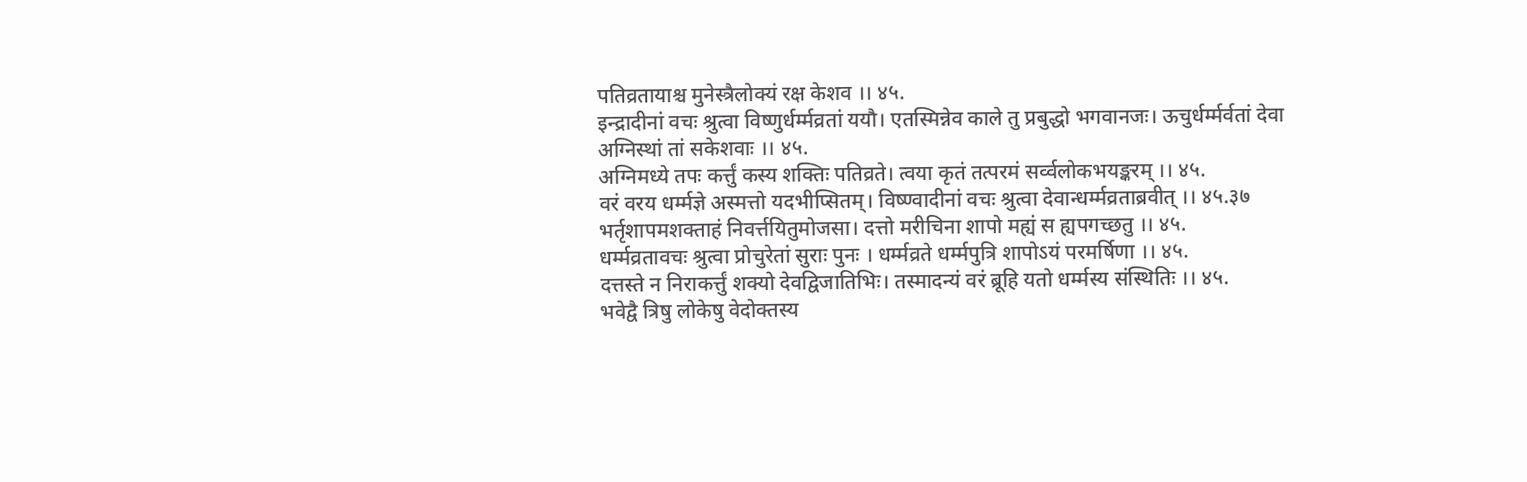पतिव्रतायाश्च मुनेस्त्रैलोक्यं रक्ष केशव ।। ४५.
इन्द्रादीनां वचः श्रुत्वा विष्णुर्धर्म्मव्रतां ययौ। एतस्मिन्नेव काले तु प्रबुद्धो भगवानजः। ऊचुर्धर्म्मर्वतां देवा अग्निस्थां तां सकेशवाः ।। ४५.
अग्निमध्ये तपः कर्त्तुं कस्य शक्तिः पतिव्रते। त्वया कृतं तत्परमं सर्व्वलोकभयङ्करम् ।। ४५.
वरं वरय धर्म्मज्ञे अस्मत्तो यदभीप्सितम्। विष्ण्वादीनां वचः श्रुत्वा देवान्धर्म्मव्रताब्रवीत् ।। ४५.३७ भर्तृशापमशक्ताहं निवर्त्तयितुमोजसा। दत्तो मरीचिना शापो मह्यं स ह्यपगच्छतु ।। ४५.
धर्म्मव्रतावचः श्रुत्वा प्रोचुरेतां सुराः पुनः । धर्म्मव्रते धर्म्मपुत्रि शापोऽयं परमर्षिणा ।। ४५.
दत्तस्ते न निराकर्त्तुं शक्यो देवद्विजातिभिः। तस्मादन्यं वरं ब्रूहि यतो धर्म्मस्य संस्थितिः ।। ४५.
भवेद्वै त्रिषु लोकेषु वेदोक्तस्य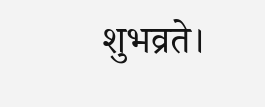शुभव्रते।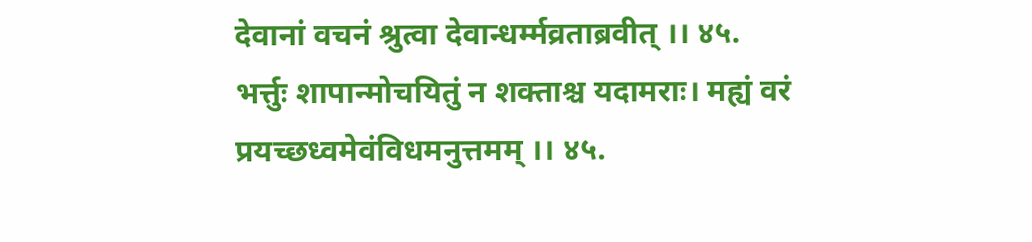देवानां वचनं श्रुत्वा देवान्धर्म्मव्रताब्रवीत् ।। ४५.
भर्त्तुः शापान्मोचयितुं न शक्ताश्च यदामराः। मह्यं वरं प्रयच्छध्वमेवंविधमनुत्तमम् ।। ४५.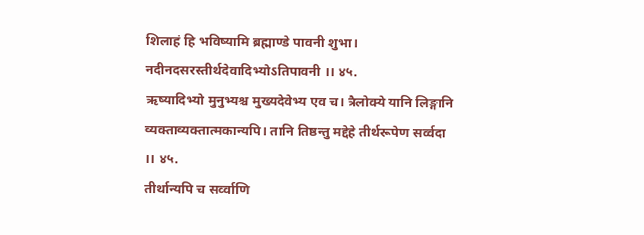शिलाहं हि भविष्यामि ब्रह्माण्डे पावनी शुभा। नदीनदसरस्तीर्थदेवादिभ्योऽतिपावनी ।। ४५.
ऋष्यादिभ्यो मुनुभ्यश्च मुख्यदेवेभ्य एव च। त्रैलोक्ये यानि लिङ्गानि व्यक्ताव्यक्तात्मकान्यपि। तानि तिष्ठन्तु मद्देहे तीर्थरूपेण सर्व्वदा ।। ४५.
तीर्थान्यपि च सर्व्वाणि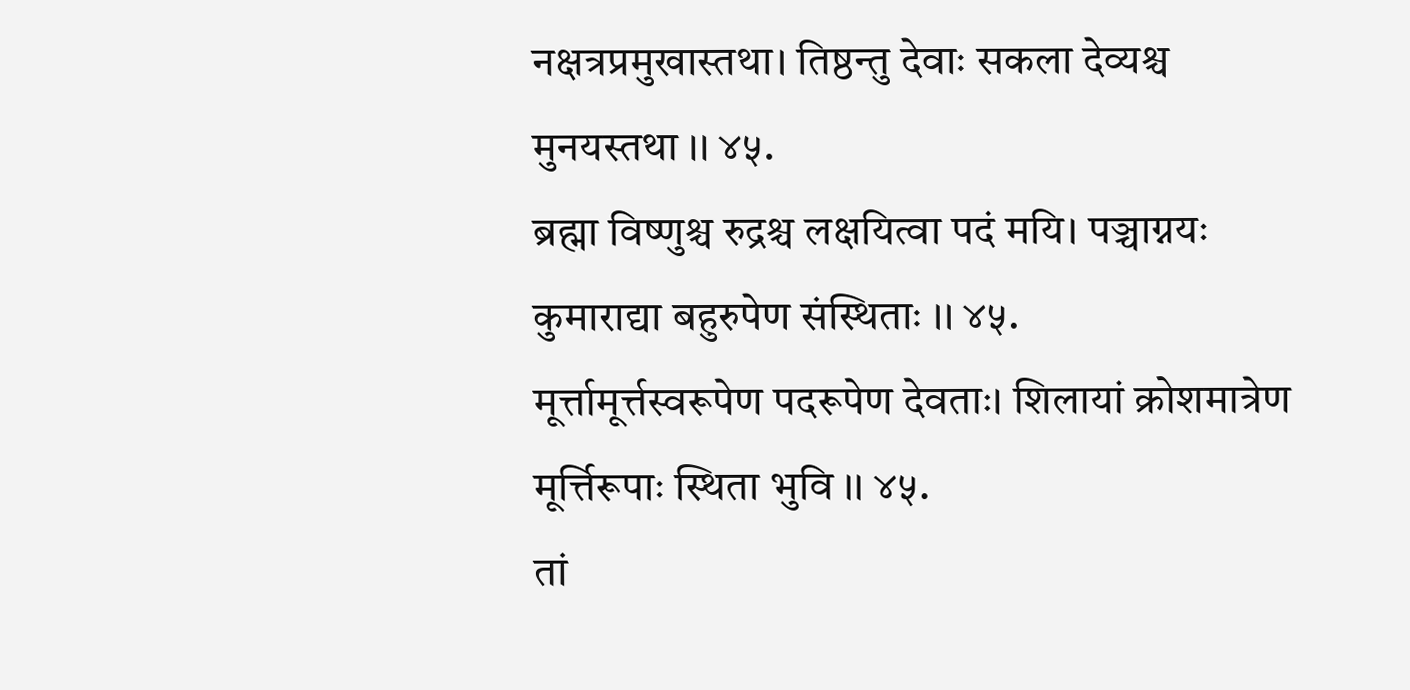नक्षत्रप्रमुखास्तथा। तिष्ठन्तु देवाः सकला देव्यश्च मुनयस्तथा ।। ४५.
ब्रह्मा विष्णुश्च रुद्रश्च लक्षयित्वा पदं मयि। पञ्चाग्नयः कुमाराद्या बहुरुपेण संस्थिताः ।। ४५.
मूर्त्तामूर्त्तस्वरूपेण पदरूपेण देवताः। शिलायां क्रोशमात्रेण मूर्त्तिरूपाः स्थिता भुवि ।। ४५.
तां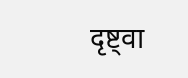दृष्ट्वा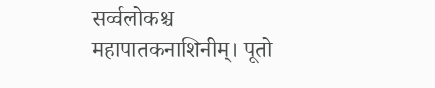सर्व्वलोकश्च महापातकनाशिनीम्। पूतो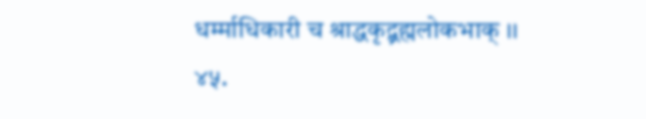धर्म्माधिकारी च श्राद्धकृद्ब्रह्मलोकभाक् ।। ४५.